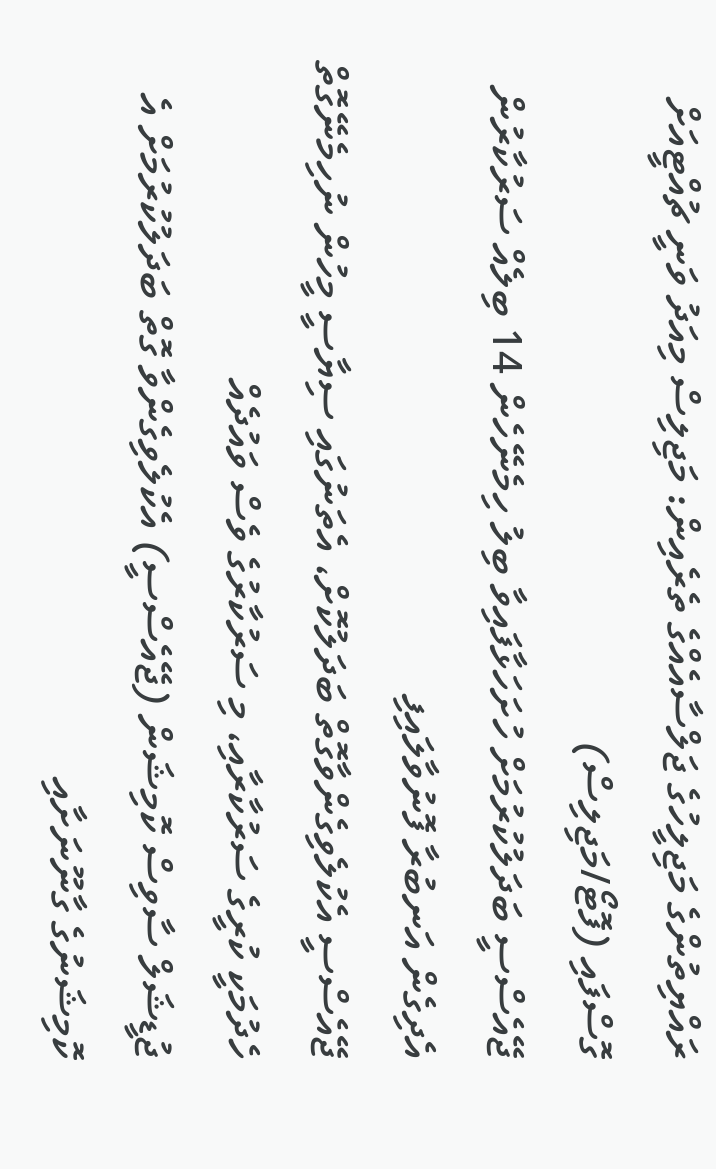ރައްޔިތުންގެ މަޖިލީހުގެ ޖަލްސާއެއްގެ ތެރެއިން: މަޖިލިސް މިއަދު ވަނީ ޗުއްޓީއަށް ގޮސްފައި (ފޮޓޯ/މަޖިލިސް)
ޖޭއެސްސީ ބަދަލުކުރުމަށް ހުށަހަޅާފައިވާ ބިލު ހިމެނޭހެން 14 ބިލެއް ސަރުކާރުން އެދިގެން އަނބުރާ ފޮނުވާލައިފި
ޖޭއެސްސީ އެކުލެވިގެންވާގޮތް ބަދަލުކޮށް، އެތަނުގައި ސިޔާސީ މީހުން ނުހިމެނޭގޮތް ހެދުމަކީ ކުރީގެ ސަރުކާރާއި، މި ސަރުކާރުގެ ވެސް ވައުދެއް
ޖުޑީޝަލް ސާވިސް ކޮމިޝަން (ޖޭއެސްސީ) އެކުލެވިގެންވާ ގޮތް ބަދަލުކުރުމަށް އެ ކޮމިޝަނުގެ ގާނޫނަށާއި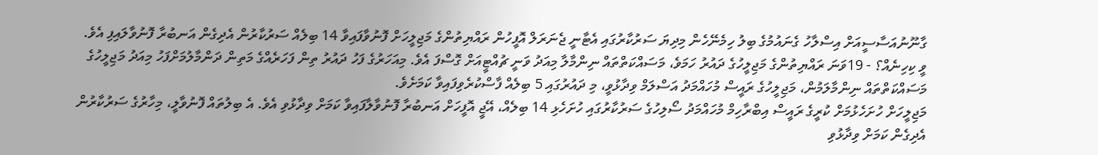ގާނޫނުއަސާސީއަށް އިސްލާހު ގެނައުމުގެ ބިލު ހިމެނޭހެން މިދިޔަ ސަރުކާރުގައި އެޓާނީ ޖެނަރަލް އޮފީހުން ރައްޔިތުންގެ މަޖިލީހަށް ފޮނުވާފައިވާ 14 ބިލެއް ސަރުކާރުން އެދިގެން އަނބުރާ ފޮނުވާލައިފި އެވެ.
ވީ ކިހިނެއް؟ - 19ވަނަ ރައްޔިތުންގެ މަޖިލީހުގެ ދައުރު ހަމަވެ، މަސައްކަތްތައް ނިންމާލާ މިއަދު ވަނީ ޗުއްޓީއަށް ގޮސްފަ އެވެ. މިއަހަރުގެ ފަހު ދައުރު ތިން ފަހަރެއްގެ މަތިން ދަންމާލުމަށްފަހު މިއަދު މަޖިލީހުގެ މަސައްކަތްތައް ނިންމާލަމުން، މަޖިލީހުގެ ރައީސް މުހައްމަދު އަސްލަމް ވިދާޅުވީ، މި ދައުރުގައި 5 ބިލެއް ފާސްކުރެވިފައިވާ ކަމަށެވެ.
މަޖިލީހަށް ހުށަހެޅުމަށް ކުރީގެ ރައީސް އިބްރާހިމް މުހައްމަދު ސޯލިހުގެ ސަރުކާރުގައި ހުށަހެޅި 14 ބިލެއް، އޭޖީ އޮފީހަށް އަނބުރާ ފޮނުވާލާފައިވާ ކަމަށް ވިދާޅުވި އެވެ. އެ ބިލުތައް ފޮނުވާލީ، މިހާރުގެ ސަރުކާރުން އެދިގެން ކަމަށް ވިދާޅުވި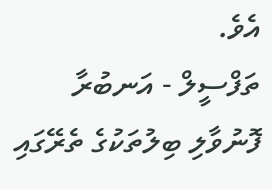އެވެ.
ތަފްސީލް - އަނބުރާ ފޮނުވާލި ބިލުތަކުގެ ތެރޭގައި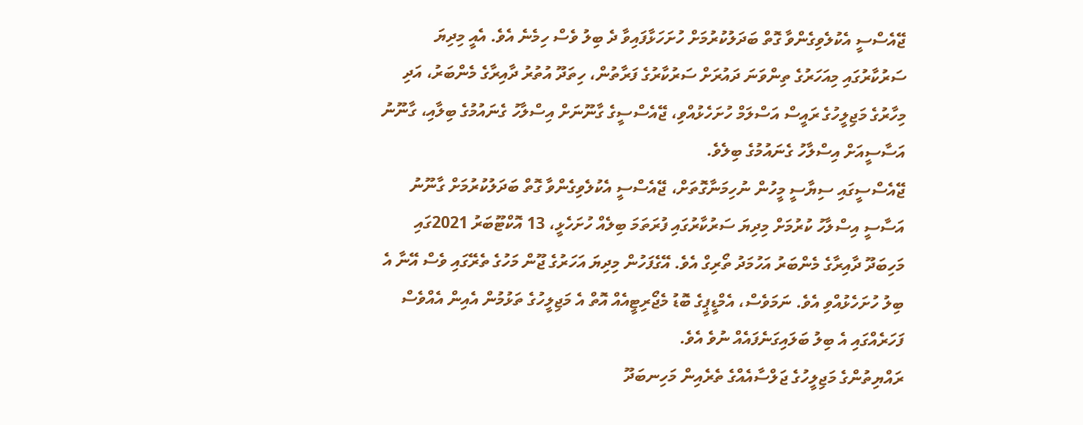ޖޭއެސްސީ އެކުލެވިގެންވާ ގޮތް ބަދަލުކުރުމަށް ހުށަހަޅާފައިވާ ދެ ބިލު ވެސް ހިމެނެ އެވެ. އެއީ މިދިޔަ ސަރުކާރުގައި މިއަހަރުގެ ތިންވަނަ ދައުރަށް ސަރުކާރުގެ ފަރާތުން، ހިތަދޫ އުތުރު ދާއިރާގެ މެންބަރު، އަދި މިހާރުގެ މަޖިލީހުގެ ރައީސް އަސްލަމް ހުށަހެޅުއްވި، ޖޭއެސްސީގެ ގާނޫނަށް އިސްލާހު ގެނައުމުގެ ބިލާއި، ގާނޫނު އަސާސީއަށް އިސްލާހު ގެނައުމުގެ ބިލެވެ.
ޖޭއެސްސީގައި ސިޔާސީ މީހުން ނުހިމަނާގޮތަށް، ޖޭއެސްސީ އެކުލެވިގެންވާ ގޮތް ބަދަލުކުރުމަށް ގާނޫނު އަސާސީ އިސްލާހު ކުރުމަށް މިދިޔަ ސަރުކާރުގައި ފުރަތަމަ ބިލެއް ހުށަހެޅީ، 13 އޮކްޓޫބަރު 2021ގައި މަހިބަދޫ ދާއިރާގެ މެންބަރު އަހުމަދު ތޯރިގް އެވެ. އޭގެފަހުން މިދިޔަ އަހަރުގެ ޖޫން މަހުގެ ތެރޭގައި ވެސް އޭނާ އެ ބިލު ހުށަހެޅުއްވި އެވެ. ނަމަވެސް، އެމްޑީޕީގެ ބޮޑު މެޖޯރިޓީއެއް އޮތް އެ މަޖިލީހުގެ ތަޅުމުން އެއިން އެއްވެސް ފަހަރެއްގައި އެ ބިލު ބަލައިގަނެފައެއް ނުވެ އެވެ.
ރައްޔިތުންގެ މަޖިލީހުގެ ޖަލްސާއެއްގެ ތެރެއިން މަހިނބަދޫ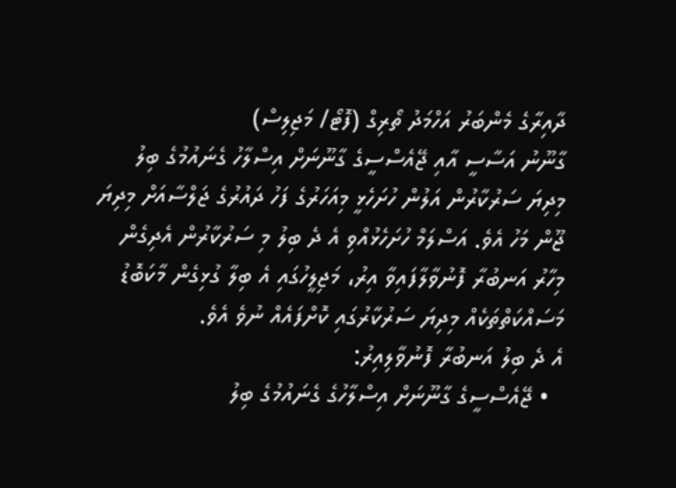ދާއިރާގެ މެންބަރު އަހްމަދު ތޯރިގް (ފޮޓޯ/ މަޖިލިސް)
ގާނޫނު އަސާސީ އާއި ޖޭއެސްސީގެ ގާނޫނަށް އިސްލާހު ގެނައުމުގެ ބިލު މިދިޔަ ސަރުކާރުން އަލުން ހުށަހެޅީ މިއަހަރުގެ ފަހު ދައުރުގެ ޖަލްސާއަށް މިދިޔަ ޖޫން މަހު އެވެ. އަސްލަމް ހުށަހެޅުއްވި އެ ދެ ބިލު މި ސަރުކާރުން އެދިގެން މިހާރު އަނބުރާ ފޮނުވާލާފައިވާ އިރު، މަޖިލީހުގައި އެ ބިލާ ގުޅިގެން މާކަބޮޑު މަސައްކަތްތަކެއް މިދިޔަ ސަރުކާރުގައި ކޮށްފައެއް ނުވެ އެވެ.
އެ ދެ ބިލު އަނބުރާ ފޮނުވާލިއިރު:
  • ޖޭއެސްސީގެ ގާނޫނަށް އިސްލާހުގެ ގެނައުމުގެ ބިލު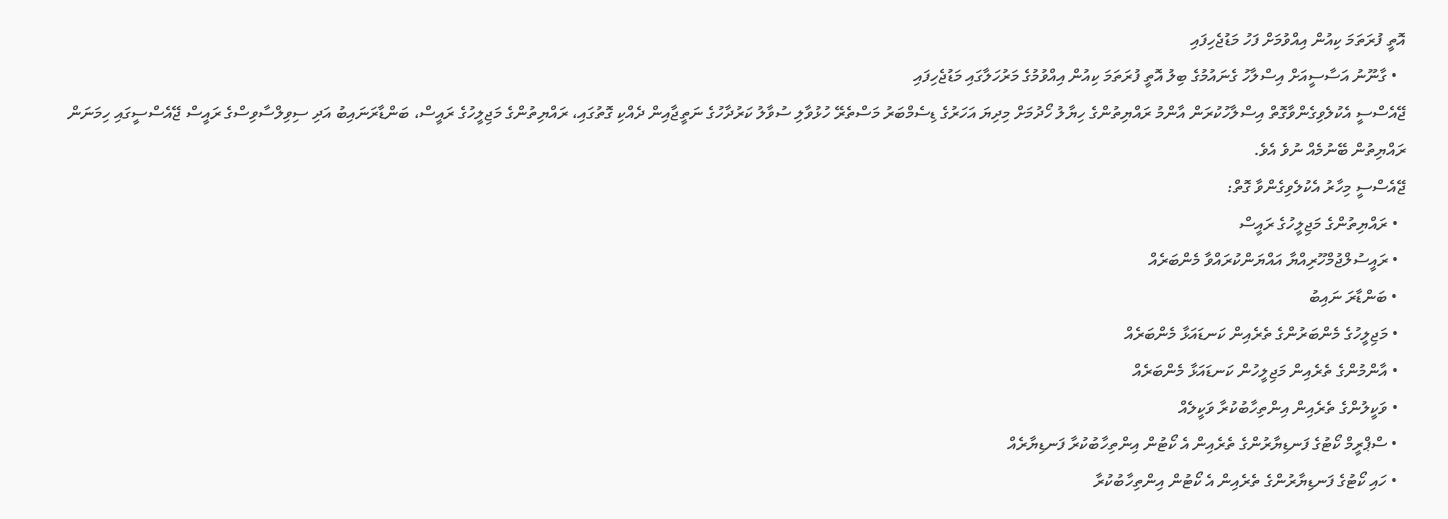އޮތީ ފުރަތަމަ ކިއުން އިއްވުމަށް ފަހު މަޑުޖެހިފައި
  • ގާނޫނު އަސާސީއަށް އިސްލާހު ގެނައުމުގެ ބިލު އޮތީ ފުރަތަމަ ކިއުން އިއްވުމުގެ މަރުހަލާގައި މަޑުޖެހިފައި
ޖޭއެސްސީ އެކުލެވިގެންވާގޮތް އިސްލާހުކުރަން އާންމު ރައްޔިތުންގެ ހިޔާލު ހޯދުމަށް މިދިޔަ އަހަރުގެ ޑިސެމްބަރު މަސްތެރޭ ހުޅުވާލި ސުވާލު ކަރުދާހުގެ ނަތީޖާއިން ދެއްކި ގޮތުގައި، ރައްޔިތުންގެ މަޖިލީހުގެ ރައީސް، ބަންޑާރަނައިބު އަދި ސިވިލްސާވިސްގެ ރައީސް ޖޭއެސްސީގައި ހިމަނަން ރައްޔިތުން ބޭނުމެއް ނުވެ އެވެ.
ޖޭއެސްސީ މިހާރު އެކުލެވިގެންވާ ގޮތް:
  • ރައްޔިތުންގެ މަޖިލީހުގެ ރައީސް
  • ރައީސުލްޖުމްހޫރިއްޔާ އައްޔަންކުރައްވާ މެންބަރެއް
  • ބަންޑާރަ ނައިބު
  • މަޖިލީހުގެ މެންބަރުންގެ ތެރެއިން ކަނޑައަޅާ މެންބަރެއް
  • އާންމުންގެ ތެރެއިން މަޖިލީހުން ކަނޑައަޅާ މެންބަރެއް
  • ވަކީލުންގެ ތެރެއިން އިންތިހާބުކުރާ ވަކީލެއް
  • ސްޕްރީމް ކޯޓުގެ ފަނޑިޔާރުންގެ ތެރެއިން އެ ކޯޓުން އިންތިހާބުކުރާ ފަނޑިޔާރެއް
  • ހައި ކޯޓުގެ ފަނޑިޔާރުންގެ ތެރެއިން އެ ކޯޓުން އިންތިހާބުކުރާ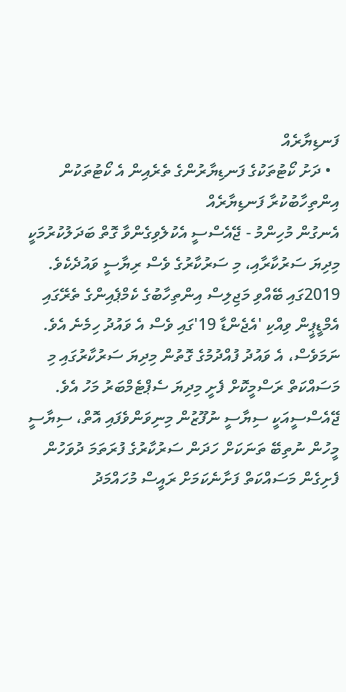ފަނޑިޔާރެއް
  • ދަށު ކޯޓުތަކުގެ ފަނޑިޔާރުންގެ ތެރެއިން އެ ކޯޓުތަކުން އިންތިހާބުކުރާ ފަނޑިޔާރެއް
އެނގުން މުހިންމު - ޖޭއެސްސީ އެކުލެވިގެންވާ ގޮތް ބަދަލުކުރުމަކީ މިދިޔަ ސަރުކާރާއި، މި ސަރުކާރުގެ ވެސް ރިޔާސީ ވައުދެކެވެ. 2019ގައި ބޭއްވި މަޖިލިސް އިންތިހާބުގެ ކެމްޕެއިންގެ ތެރޭގައި އެމްޑީޕީން ވިއްކި 'އެޖެންޑާ 19'ގައި ވެސް އެ ވައުދު ހިމެނެ އެވެ. ނަމަވެސް، އެ ވައުދު ފުއްދުމުގެ ގޮތުން މިދިޔަ ސަރުކާރުގައި މި މަސައްކަތް ރަސްމީކޮށް ފެށީ މިދިޔަ ސެޕްޓެމްބަރު މަހު އެވެ.
ޖޭއެސްސީއަކީ ސިޔާސީ ނުފޫޒުން މިނިވަންވެފައި އޮތް، ސިޔާސީ މީހުން ނުތިބޭ ތަނަކަށް ހަދަން ސަރުކާރުގެ ފުރަތަމަ ދުވަހުން ފެށިގެން މަސައްކަތް ފަށާނެކަމަށް ރައީސް މުހައްމަދު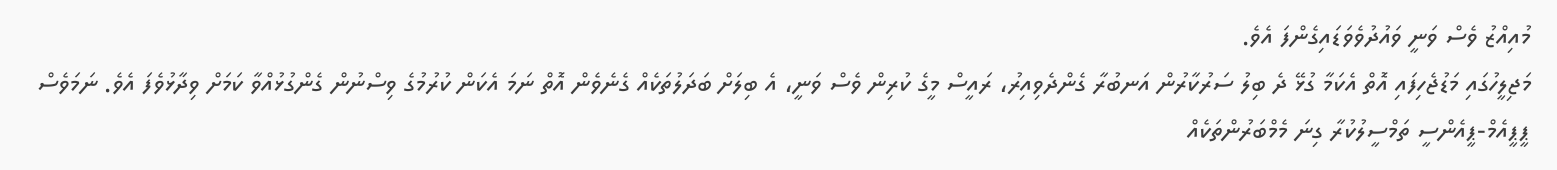މުއިއްޒު ވެސް ވަނީ ވައުދުވެވަޑައިގެންފަ އެވެ.
މަޖިލީހުގައި މަޑުޖެހިފައި އޮތް އެކަމާ ގުޅޭ ދެ ބިލު ސަރުކާރުން އަނބުރާ ގެންދެވިއިރު، ރައީސް މީގެ ކުރިން ވެސް ވަނީ، އެ ބިލަށް ބަދަލުތަކެއް ގެނެވެން އޮތް ނަމަ އެކަން ކުރުމުގެ ވިސްނުން ގެންގުޅުއްވާ ކަމަށް ވިދާޅުވެފަ އެވެ. ނަމަވެސް ޕީޕީއެމް-ޕީއެންސީ ތަމްސީލުކުރާ ގިނަ މެމްބަރުންތަކެއް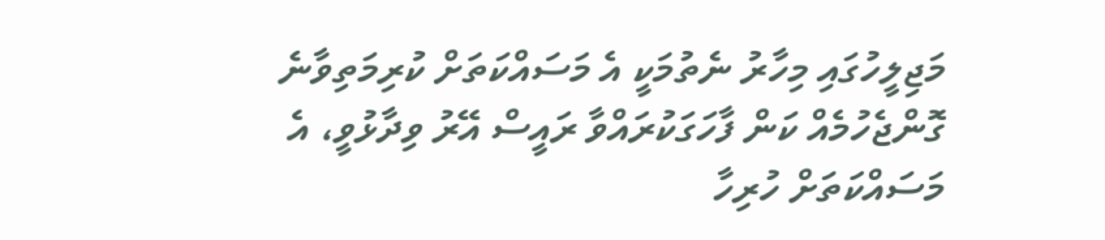މަޖިލީހުގައި މިހާރު ނެތުމަކީ އެ މަސައްކަތަށް ކުރިމަތިވާނެ ގޮންޖެހުމެއް ކަން ފާހަގަކުރައްވާ ރައީސް އޭރު ވިދާޅުވީ، އެ މަސައްކަތަށް ހުރިހާ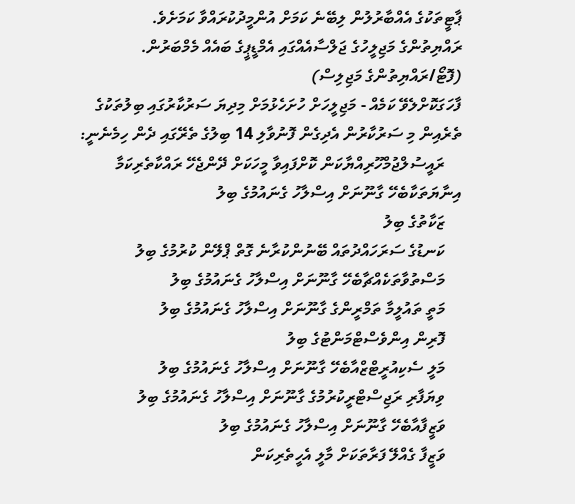ޕާޓީތަކުގެ އެއްބާރުލުން ލިބޭނެ ކަމަށް އުންމީދުކުރައްވާ ކަމަށެވެ.
ރައްޔިތުންގެ މަޖިލީހުގެ ޖަލްސާއެއްގައި އެމްޑީޕީގެ ބައެއް މެމްބަރުން. (ފޮޓޯ/ރައްޔިތުންގެ މަޖިލިސް)
ފާހަގަކޮށްލެވޭ ކަމެއް - މަޖިލީހަށް ހުށަހެޅުމަށް މިދިޔަ ސަރުކާރުގައި ބިލުތަކުގެ ތެރެއިން މި ސަރުކާރުން އެދިގެން ފޮނުވާލި 14 ބިލުގެ ތެރޭގައި ދެން ހިމެނެނީ:
    ރައީސުލްޖުމްހޫރިއްޔާކަން ކޮށްފައިވާ މީހަކަށް ދޭންޖެހޭ ރައްކާތެރިކަމާ އިނާޔަތަކާބެހޭ ގާނޫނަށް އިސްލާހު ގެނައުމުގެ ބިލު
    ޒަކާތުގެ ބިލު
    ކަނޑުގެ ސަރަހައްދުތައް ބޭނުންކުރާނެ ގޮތް ޕްލޭން ކުރުމުގެ ބިލު
    މަސްތުވާތަކެއްޗާބެހޭ ގާނޫނަށް އިސްލާހު ގެނައުމުގެ ބިލު
    މަތީ ތައުލީމާ ތަމްރީންގެ ގާނޫނަށް އިސްލާހު ގެނައުމުގެ ބިލު
    ފޮރިން އިންވެސްޓްމަންޓުގެ ބިލު
    މަލީ ސެކިއުރީޓްޒްއާބެހޭ ގާނޫނަށް އިސްލާހު ގެނައުމުގެ ބިލު
    ވިޔަފާރި ރަޖިސްޓްރީކުރުމުގެ ގާނޫނަށް އިސްލާހު ގެނައުމުގެ ބިލު
    ވަޒީފާއާބެހޭ ގާނޫނަށް އިސްލާހު ގެނައުމުގެ ބިލު
    ވަޒީފާ ގެއްލޭ ފަރާތަކަށް މާލީ އެހީތެރިކަން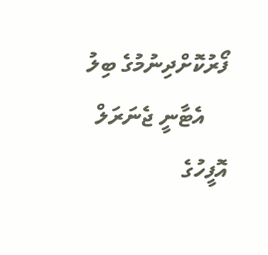ފޯރުކޮށްދިނުމުގެ ބިލު
    އެޓާނީ ޖެނަރަލް އޮފީހުގެ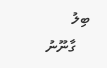ބިލު
    ގާނޫނު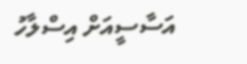އަސާސީއަށް އިސްލާހު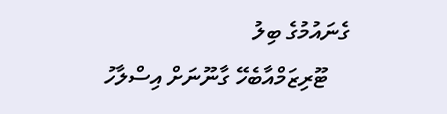ގެނައުމުގެ ބިލު
    ޓޫރިޒަމްއާބެހޭ ގާނޫނަށް އިސްލާހު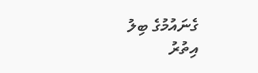ގެނައުމުގެ ބިލު
އިތުރު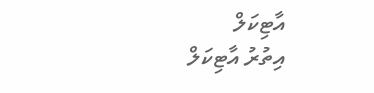އާޓިކަލް
އިތުރު އާޓިކަލް